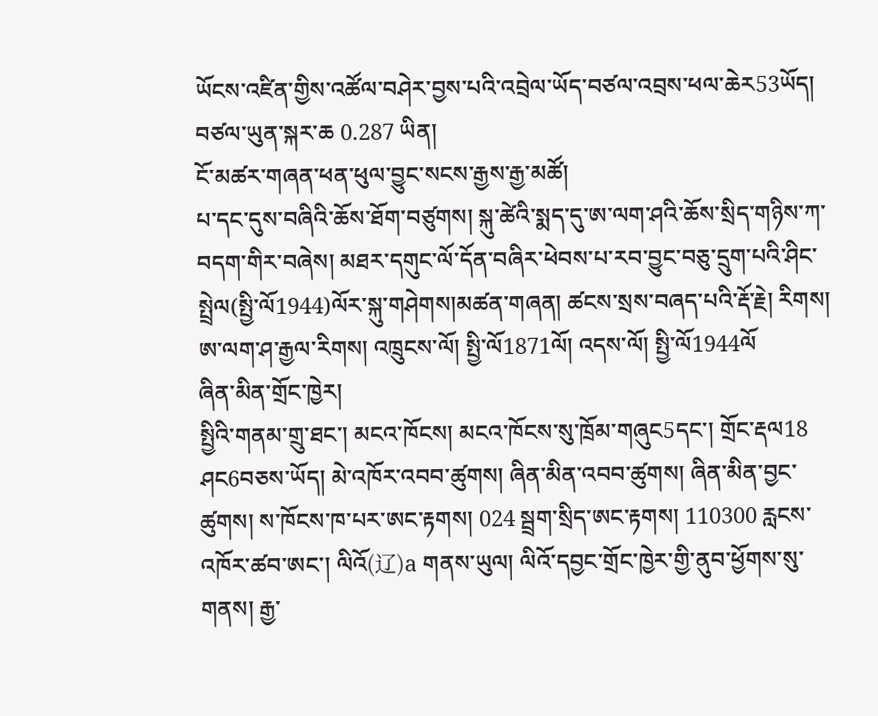ཡོངས་འཛིན་གྱིས་འཚོལ་བཤེར་བྱས་པའི་འབྲེལ་ཡོད་བཙལ་འབྲས་ཕལ་ཆེར53ཡོད།  བཙལ་ཡུན་སྐར་ཆ 0.287 ཡིན།
ངོ་མཚར་གཞན་ཕན་ཕུལ་བྱུང་སངས་རྒྱས་རྒྱ་མཚོ།
པ་དང་དུས་བཞིའི་ཆོས་ཐོག་བཙུགས། སྐུ་ཚེའི་སྨད་དུ་ཨ་ལག་ཤའི་ཆོས་སྲིད་གཉིས་ཀ་བདག་གིར་བཞེས། མཐར་དགུང་ལོ་དོན་བཞིར་ཕེབས་པ་རབ་བྱུང་བཅུ་དྲུག་པའི་ཤིང་སྤྲེལ(སྤྱི་ལོ1944)ལོར་སྐུ་གཤེགས།མཚན་གཞན། ཚངས་སྲས་བཞད་པའི་རྡོ་རྗེ། རིགས། ཨ་ལག་ཤ་རྒྱལ་རིགས། འཁྲུངས་ལོ། སྤྱི་ལོ1871ལོ། འདས་ལོ། སྤྱི་ལོ1944ལོ
ཞིན་མིན་གྲོང་ཁྱེར།
སྤྱིའི་གནམ་གྲུ་ཐང་། མངའ་ཁོངས། མངའ་ཁོངས་སུ་ཁྲོམ་གཞུང5དང་། གྲོང་རྡལ18 ཤང6བཅས་ཡོད། མེ་འཁོར་འབབ་ཚུགས། ཞིན་མིན་འབབ་ཚུགས། ཞིན་མིན་བྱང་ཚུགས། ས་ཁོངས་ཁ་པར་ཨང་རྟགས། 024 སྦྲག་སྲིད་ཨང་རྟགས། 110300 རླངས་འཁོར་ཚབ་ཨང་། ལིའོ(辽)a གནས་ཡུལ། ལིའོ་དབྱང་གྲོང་ཁྱེར་གྱི་ནུབ་ཕྱོགས་སུ་གནས། རྒྱ་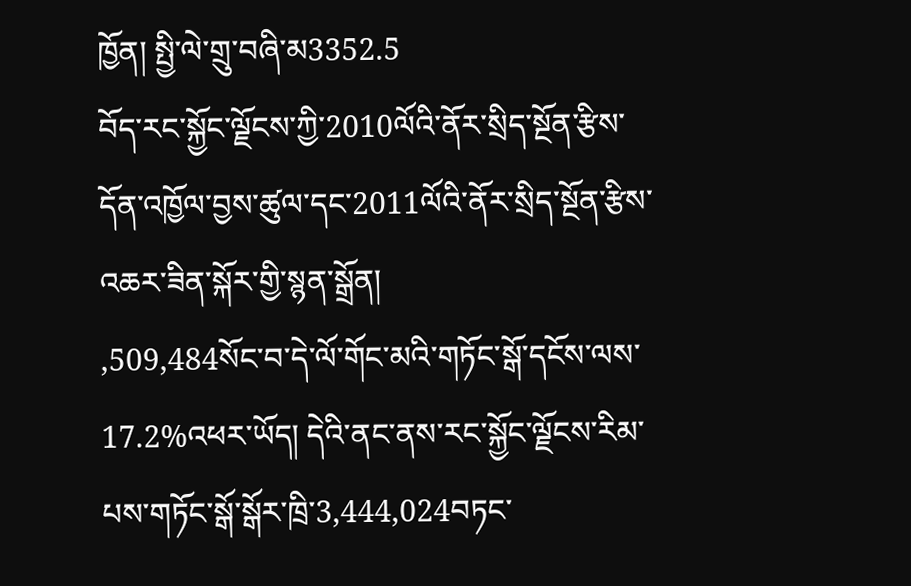ཁྱོན། སྤྱི་ལེ་གྲུ་བཞི་མ3352.5
བོད་རང་སྐྱོང་ལྗོངས་ཀྱི་2010ལོའི་ནོར་སྲིད་སྔོན་རྩིས་དོན་འཁྱོལ་བྱས་ཚུལ་དང་2011ལོའི་ནོར་སྲིད་སྔོན་རྩིས་འཆར་ཟིན་སྐོར་གྱི་སྙན་སྒྲོན།
,509,484སོང་བ་དེ་ལོ་གོང་མའི་གཏོང་སྒོ་དངོས་ལས་17.2%འཕར་ཡོད། དེའི་ནང་ནས་རང་སྐྱོང་ལྗོངས་རིམ་པས་གཏོང་སྒོ་སྒོར་ཁྲི་3,444,024བཏང་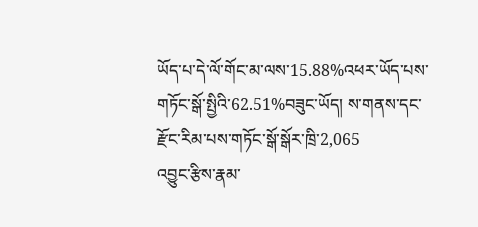ཡོད་པ་དེ་ལོ་གོང་མ་ལས་15.88%འཕར་ཡོད་པས་གཏོང་སྒོ་སྤྱིའི་62.51%བཟུང་ཡོད། ས་གནས་དང་རྫོང་རིམ་པས་གཏོང་སྒོ་སྒོར་ཁྲི་2,065
འབྱུང་རྩིས་རྣམ་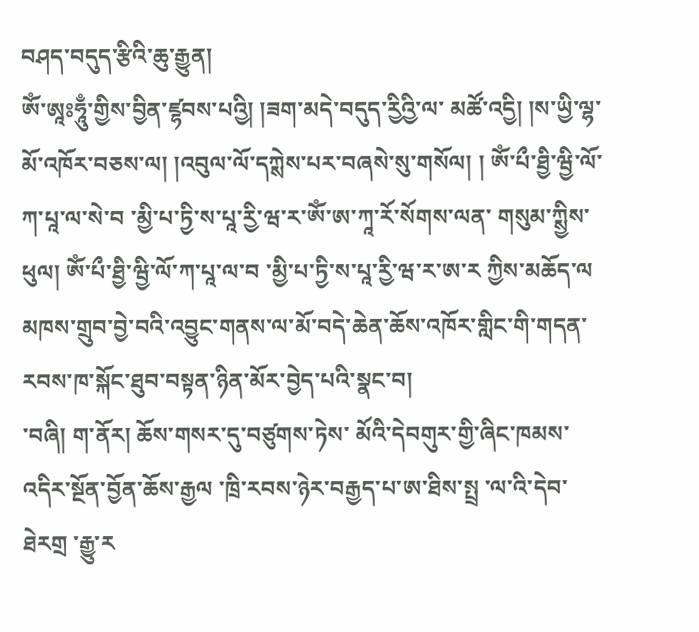བཤད་བདུད་རྩིའི་ཆུ་རྒྱུན།
ཨོཾ་ཨཱཿཧཱུྃ་གྱིས་བྱིན་ཛྷབས་པའྱི། །ཟག་མདེ་བདུད་རྱིའྱི་ལ་ མཚོ་འདྱི། །ས་ཡྱི་ལྷ་མོ་འཁོར་བཅས་ལ། །འབུལ་ལོ་དཀྶེས་པར་བཞསེ་སུ་གསོལ། ། ཨོཾ་པྀ་ཐྱི་ཝྱི་ལོ་ཀ་པཱ་ལ་སེ་བ ་མྱི་པ་ཏྱི་ས་པཱ་རྱི་ཝ་ར་ཨོཾ་ཨ་ཀཱ་རོ་སོགས་ལན་ གསུམ་ཀྶྱིས་ཕུལ། ཨོཾ་པྀ་ཐྱི་ཝྱི་ལོ་ཀ་པཱ་ལ་བ ་མྱི་པ་ཏྱི་ས་པཱ་རྱི་ཝ་ར་ཨ་ར ཀྱིས་མཆོད་ལ
མཁས་གྲུབ་བྱེ་བའི་འབྱུང་གནས་ལ་མོ་བདེ་ཆེན་ཆོས་འཁོར་གླིང་གི་གདན་རབས་ཁ་སྐོང་ཐུབ་བསྟན་ཉིན་མོར་བྱེད་པའི་སྣང་བ།
་བཞི། ག་ནོར། ཆོས་གསར་དུ་བཙུགས་ཏེས་ མོའི་དེབགུར་གྱི་ཞིང་ཁམས་འདིར་སྔོན་བྱོན་ཆོས་རྒྱལ ་ཁྲི་རབས་ཉེར་བརྒྱད་པ་ཨ་ཐིས་སྤྲ ་ལ་འི་དེབ་ཐེརགྲ ་རྒྱུ་ར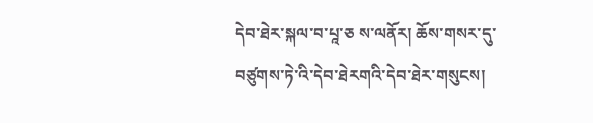དེབ་ཐེར་སྐལ་བ་པཱ་ཅ ས་ལནོར། ཆོས་གསར་དུ་བཙུགས་ཏེ་འི་དེབ་ཐེརགའི་དེབ་ཐེར་གསུངས།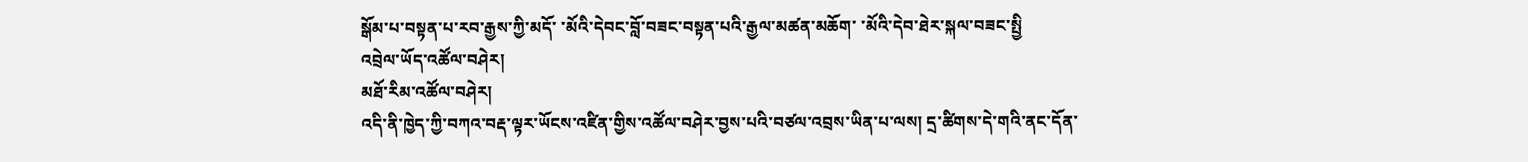སྒོམ་པ་བསྟན་པ་རབ་རྒྱས་ཀྱི་མདོ་ ་མོའི་དེབང་བློ་བཟང་བསྟན་པའི་རྒྱལ་མཚན་མཆོག་ ་མོའི་དེབ་ཐེར་སྐལ་བཟང་སྤྱི
འབྲེལ་ཡོད་འཚོལ་བཤེར།
མཐོ་རིམ་འཚོལ་བཤེར།
འདི་ནི་ཁྱེད་ཀྱི་བཀའ་བརྡ་ལྟར་ཡོངས་འཛིན་གྱིས་འཚོལ་བཤེར་བྱས་པའི་བཙལ་འབྲས་ཡིན་པ་ལས། དྲ་ཚིགས་དེ་གའི་ནང་དོན་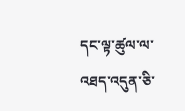དང་ལྟ་ཚུལ་ལ་འཐད་འདུན་ཅི་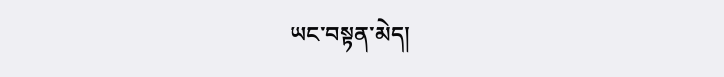ཡང་བསྟན་མེད།